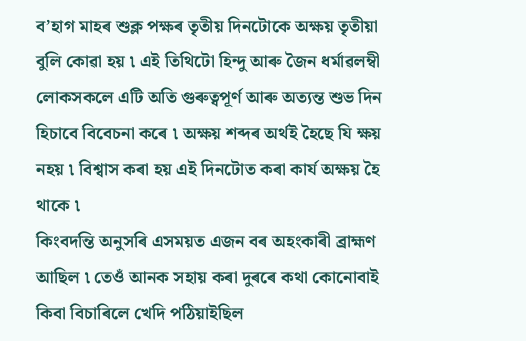ব’হাগ মাহৰ শুক্ল পক্ষৰ তৃতীয় দিনটোকে অক্ষয় তৃতীয়া বুলি কোৱা হয় ৷ এই তিথিটো হিন্দু আৰু জৈন ধৰ্মাৱলম্বী লোকসকলে এটি অতি গুৰুত্বপূৰ্ণ আৰু অত্যন্ত শুভ দিন হিচাবে বিবেচনা কৰে ৷ অক্ষয় শব্দৰ অৰ্থই হৈছে যি ক্ষয় নহয় ৷ বিশ্বাস কৰা হয় এই দিনটোত কৰা কাৰ্য অক্ষয় হৈ থাকে ৷
কিংবদন্তি অনুসৰি এসময়ত এজন বৰ অহংকাৰী ব্ৰাহ্মণ আছিল ৷ তেওঁ আনক সহায় কৰা দুৰৰে কথা কোনোবাই কিবা বিচাৰিলে খেদি পঠিয়াইছিল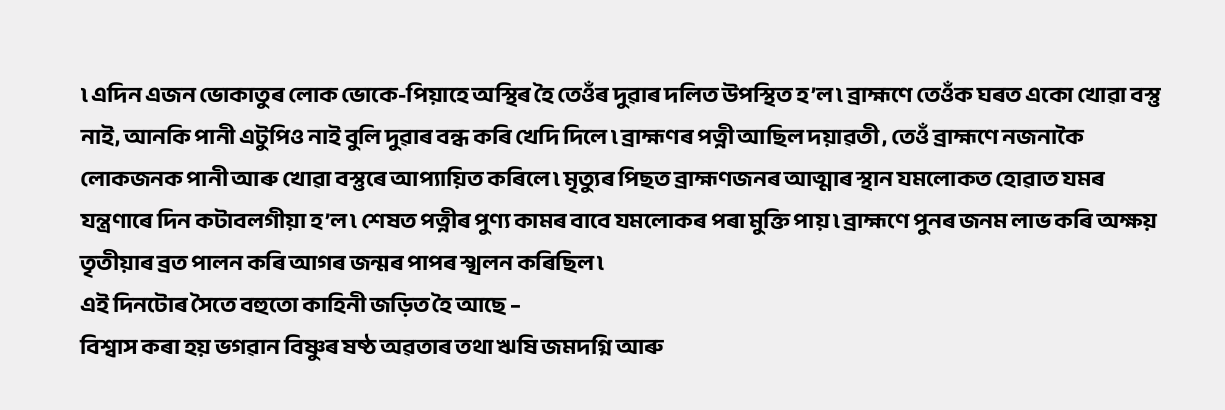৷ এদিন এজন ভোকাতুৰ লোক ভোকে-পিয়াহে অস্থিৰ হৈ তেওঁৰ দুৱাৰ দলিত উপস্থিত হ’ল ৷ ব্ৰাহ্মণে তেওঁক ঘৰত একো খোৱা বস্তু নাই, আনকি পানী এটুপিও নাই বুলি দুৱাৰ বন্ধ কৰি খেদি দিলে ৷ ব্ৰাহ্মণৰ পত্নী আছিল দয়াৱতী , তেওঁ ব্ৰাহ্মণে নজনাকৈ লোকজনক পানী আৰু খোৱা বস্তুৰে আপ্যায়িত কৰিলে ৷ মৃত্যুৰ পিছত ব্ৰাহ্মণজনৰ আত্মাৰ স্থান যমলোকত হোৱাত যমৰ যন্ত্ৰণাৰে দিন কটাবলগীয়া হ’ল ৷ শেষত পত্নীৰ পুণ্য কামৰ বাবে যমলোকৰ পৰা মুক্তি পায় ৷ ব্ৰাহ্মণে পুনৰ জনম লাভ কৰি অক্ষয় তৃতীয়াৰ ব্ৰত পালন কৰি আগৰ জন্মৰ পাপৰ স্খলন কৰিছিল ৷
এই দিনটোৰ সৈতে বহুতো কাহিনী জড়িত হৈ আছে –
বিশ্বাস কৰা হয় ভগৱান বিষ্ণুৰ ষষ্ঠ অৱতাৰ তথা ঋষি জমদগ্নি আৰু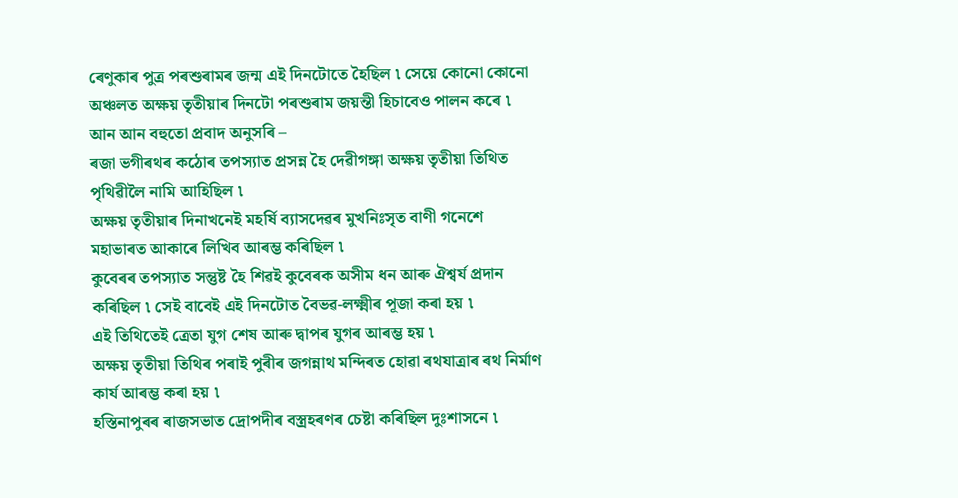ৰেণুকাৰ পুত্ৰ পৰশুৰামৰ জন্ম এই দিনটোতে হৈছিল ৷ সেয়ে কোনো কোনো অঞ্চলত অক্ষয় তৃতীয়াৰ দিনটো পৰশুৰাম জয়ন্তী হিচাবেও পালন কৰে ৷
আন আন বহুতো প্ৰবাদ অনুসৰি –
ৰজা ভগীৰথৰ কঠোৰ তপস্যাত প্ৰসন্ন হৈ দেৱীগঙ্গা অক্ষয় তৃতীয়া তিথিত পৃথিৱীলৈ নামি আহিছিল ৷
অক্ষয় তৃতীয়াৰ দিনাখনেই মহৰ্ষি ব্যাসদেৱৰ মুখনিঃসৃত বাণী গনেশে মহাভাৰত আকাৰে লিখিব আৰম্ভ কৰিছিল ৷
কুবেৰৰ তপস্যাত সন্তুষ্ট হৈ শিৱই কুবেৰক অসীম ধন আৰু ঐশ্বৰ্য প্ৰদান কৰিছিল ৷ সেই বাবেই এই দিনটোত বৈভৱ-লক্ষ্মীৰ পূজা কৰা হয় ৷
এই তিথিতেই ত্ৰেতা যুগ শেষ আৰু দ্বাপৰ যুগৰ আৰম্ভ হয় ৷
অক্ষয় তৃতীয়া তিথিৰ পৰাই পুৰীৰ জগন্নাথ মন্দিৰত হোৱা ৰথযাত্ৰাৰ ৰথ নিৰ্মাণ কাৰ্য আৰম্ভ কৰা হয় ৷
হস্তিনাপুৰৰ ৰাজসভাত দ্ৰোপদীৰ বস্ত্ৰহৰণৰ চেষ্টা কৰিছিল দুঃশাসনে ৷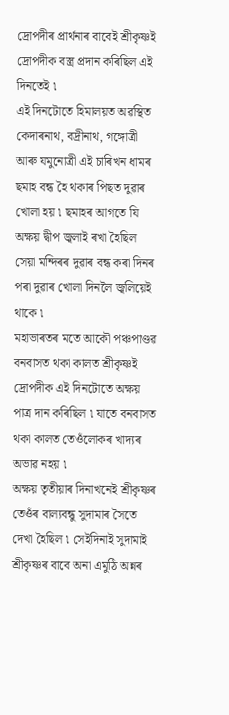দ্ৰোপদীৰ প্ৰাৰ্থনাৰ বাবেই শ্ৰীকৃষ্ণই দ্ৰোপদীক বস্ত্ৰ প্ৰদান কৰিছিল এই দিনতেই ৷
এই দিনটোতে হিমালয়ত অৱস্থিত কেদাৰনাথ, বদ্ৰীনাথ, গঙ্গোত্ৰী আৰু যমুনোত্ৰী এই চাৰিখন ধামৰ ছমাহ বন্ধ হৈ থকাৰ পিছত দুৱাৰ খোলা হয় ৷ ছমাহৰ আগতে যি অক্ষয় দ্বীপ জ্বলাই ৰখা হৈছিল সেয়া মন্দিৰৰ দুৱাৰ বন্ধ কৰা দিনৰ পৰা দুৱাৰ খোলা দিনলৈ জ্বলিয়েই থাকে ৷
মহাভাৰতৰ মতে আকৌ পঞ্চপাণ্ডৱ বনবাসত থকা কালত শ্ৰীকৃষ্ণই দ্ৰোপদীক এই দিনটোতে অক্ষয় পাত্ৰ দান কৰিছিল ৷ যাতে বনবাসত থকা কালত তেওঁলোকৰ খাদ্যৰ অভাৱ নহয় ৷
অক্ষয় তৃতীয়াৰ দিনাখনেই শ্ৰীকৃষ্ণৰ তেওঁৰ বাল্যবন্ধু সুদামাৰ সৈতে দেখা হৈছিল ৷ সেইদিনাই সুদামাই শ্ৰীকৃষ্ণৰ বাবে অনা এমুঠি অন্নৰ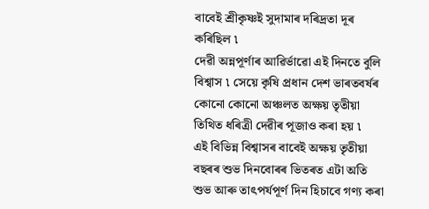বাবেই শ্ৰীকৃষ্ণই সুদামাৰ দৰিদ্ৰতা দূৰ কৰিছিল ৷
দেৱী অন্নপূৰ্ণাৰ আৱিৰ্ভাৱো এই দিনতে বুলি বিশ্বাস ৷ সেয়ে কৃষি প্ৰধান দেশ ভাৰতবৰ্ষৰ কোনো কোনো অঞ্চলত অক্ষয় তৃতীয়া তিথিত ধৰিত্ৰী দেৱীৰ পূজাও কৰা হয় ৷
এই বিভিন্ন বিশ্বাসৰ বাবেই অক্ষয় তৃতীয়া বছৰৰ শুভ দিনবোৰৰ ভিতৰত এটা অতি শুভ আৰু তাৎপৰ্যপূৰ্ণ দিন হিচাবে গণ্য কৰা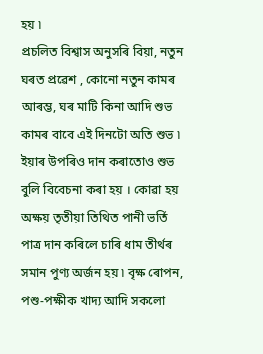হয় ৷
প্ৰচলিত বিশ্বাস অনুসৰি বিয়া, নতুন ঘৰত প্ৰৱেশ , কোনো নতুন কামৰ আৰম্ভ, ঘৰ মাটি কিনা আদি শুভ কামৰ বাবে এই দিনটো অতি শুভ ৷ ইয়াৰ উপৰিও দান কৰাতোও শুভ বুলি বিবেচনা কৰা হয় । কোৱা হয় অক্ষয় তৃতীয়া তিথিত পানী ভৰ্তি পাত্ৰ দান কৰিলে চাৰি ধাম তীৰ্থৰ সমান পুণ্য অৰ্জন হয় ৷ বৃক্ষ ৰোপন, পশু-পক্ষীক খাদ্য আদি সকলো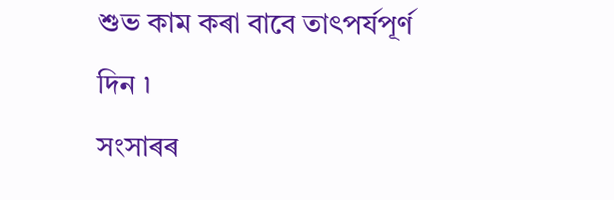শুভ কাম কৰা বাবে তাৎপৰ্যপূৰ্ণ দিন ৷
সংসাৰৰ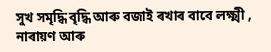সুখ সমৃদ্ধি বৃদ্ধি আৰু বজাই ৰখাৰ বাবে লক্ষ্মী , নাৰায়ণ আৰু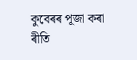কুবেৰৰ পূজা কৰা ৰীতি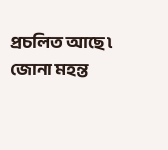প্ৰচলিত আছে ৷
জোনা মহন্ত